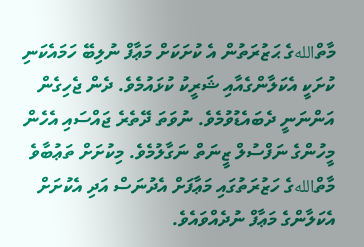މާތްاللهގެ ޙަޒުރަތުން އެ ކުށަކަށް މަޢާފް ނުލިބޭ ހަމައެކަނި ކުށަކީ އެކަލާންގެއާއި ޝަރީކު ކުޅައުމެވެ. ދެން ޖެހިގެން އަންނަނީ ދެބައެޑުވުމެވެ. ނުވަތަ ދޭތެރެ ޖައްސައި އެހެން މީހުންގެ ނަފްސުލް ޒީނަތް ނަގާލުމެވެ. މިކުށަށް ތަޢުބާވެ މާތްاللهގެ ހަޒުރަތުގައި މަޢާފަށް އެދުނަސް އަދި އެކުށަށް އެކަލާންގެ މަޢާފް ނުދެއްވައެވެ.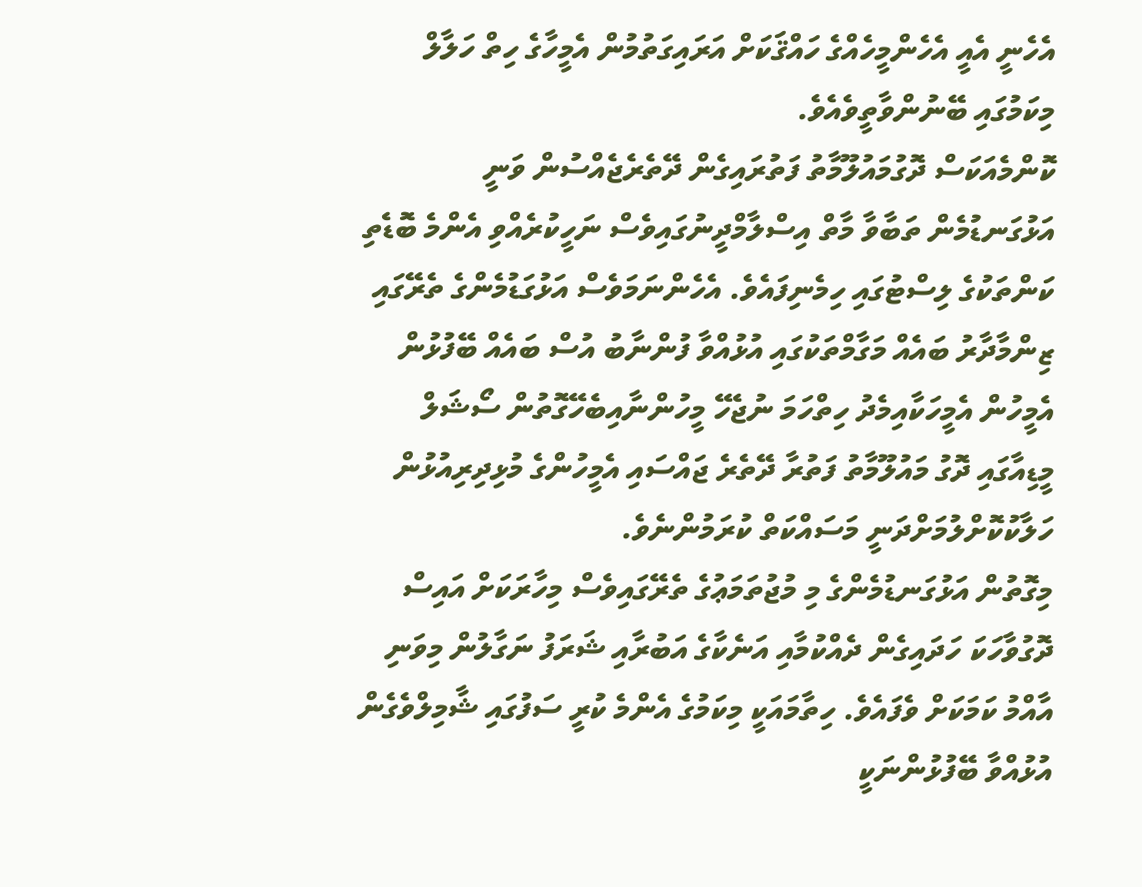އެހެނީ އެއީ އެހެންމީހެއްގެ ހައްޤަކަށް އަރައިގަތުމުން އެމީހާގެ ހިތް ހަލާލް މިކަމުގައި ބޭނުންވާތީވެއެވެ.
ކޮންމެއަކަސް ދޮގުމައުލޫމާތު ފަތުރައިގެން ދޭތެރެޖެއްސުން ވަނީ އަޅުގަނޑުމެން ތަބާވާ މާތް އިސްލާމްދީނުގައިވެސް ނަހީކުރެއްވި އެންމެ ބޮޑެތި ކަންތަކުގެ ލިސްޓުގައި ހިމެނިފައެވެ. އެހެންނަމަވެސް އަޅުގަޑުމެންގެ ތެރޭގައި ޒިންމާދާރު ބައެއް މަގާމްތަކުގައި އުޅުއްވާ ފުންނާބު އުސް ބައެއް ބޭފުޅުން އެމީހުން އެމީހަކާއިމެދު ހިތްހަމަ ނުޖެހޭ މީހުންނާއިބެހޭގޮތުން ސޯޝަލް މީޑިއާގައި ދޮގު މައުލޫމާތު ފަތުރާ ދޭތެރެ ޖައްސައި އެމީހުންގެ މުޅިދިރިއުޅުން ހަލާކުކޮށްލުމަށްދަނީ މަސައްކަތް ކުރަމުންނެވެ.
މިގޮތުން އަޅުގަނޑުމެންގެ މި މުޖުތަމަޢުގެ ތެރޭގައިވެސް މިހާރަކަށް އައިސް ދޮގުވާހަކަ ހަދައިގެން ދެއްކުމާއި އަނެކާގެ އަބުރާއި ޝަރަފު ނަގާލުން މިވަނި އާއްމު ކަމަކަށް ވެފައެވެ. ހިތާމައަކީ މިކަމުގެ އެންމެ ކުރީ ސަފުގައި ޝާމިލްވެގެން އުޅުއްވާ ބޭފުޅުންނަކީ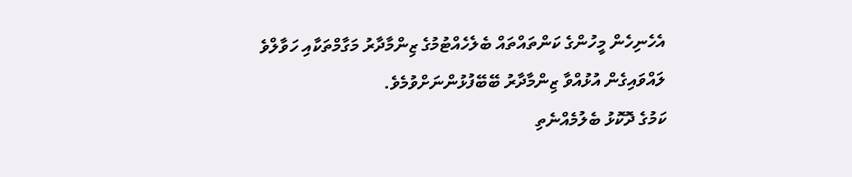އެހެނިހެން މީހުންގެ ކަންތައްތައް ބެލެހެއްޓުމުގެ ޒިންމާދާރު މަގާމްތަކާއި ހަވާލްވެ ލައްވައިގެން އުޅުއްވާ ޒިންމާދާރު ބޭބޭފުޅުންނަށްވުމެވެ.
ކަމުގެ ދޮކޮޅު ބެލުމެއްނެތި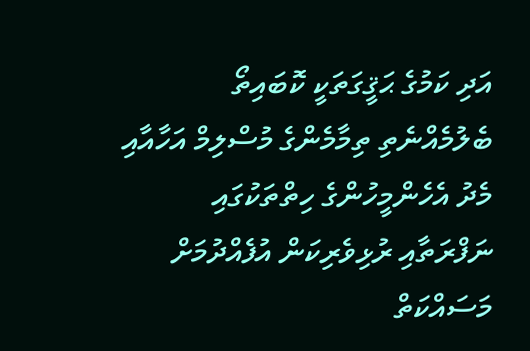އަދި ކަމުގެ ޙަޤީގަތަކީ ކޮބައިތޯ ބެލުމެއްނެތި ތިމާމެންގެ މުސްލިމް އަހާއާއި މެދު އެހެންމީހުންގެ ހިތްތަކުގައި ނަފްރަތާއި ރުޅިވެރިކަން އުފެއްދުމަށް މަސައްކަތް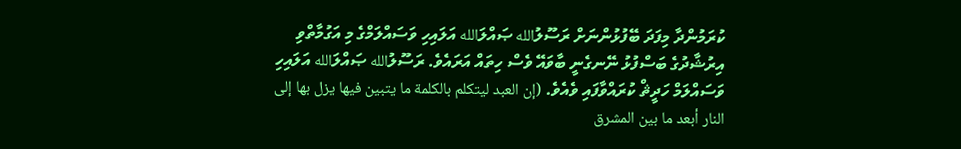ކުރަމުންދާ މިފަދަ ބޭފުޅުންނަށް ރަސޫލުالله ޞައްލަالله އަލައިހި ވަސައްލަމްގެ މި އަގުމާތްވި އިރުޝާދުގެ ބަސްފުޅު ނޭނގެނީ ބާވައޭ ވެސް ހިތައް އަރައެވެ. ރަސޫލުالله ޞައްލަالله އަލައިހި ވަސައްލަމް ހަދީޘް ކުރައްވާފައި ވެއެވެ. (إن العبد ليتكلم بالكلمة ما يتبين فيها يزل بها إلى النار أبعد ما بين المشرق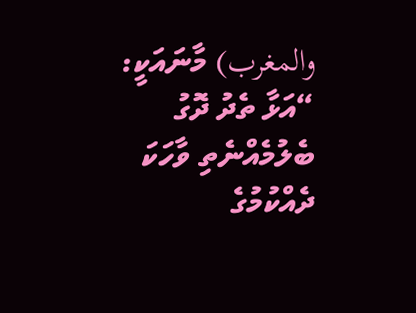والمغرب) މާނައަކީ: “އަޅާ ތެދު ދޮގު ބެލުމެއްނެތި ވާހަކަ ދެއްކުމުގެ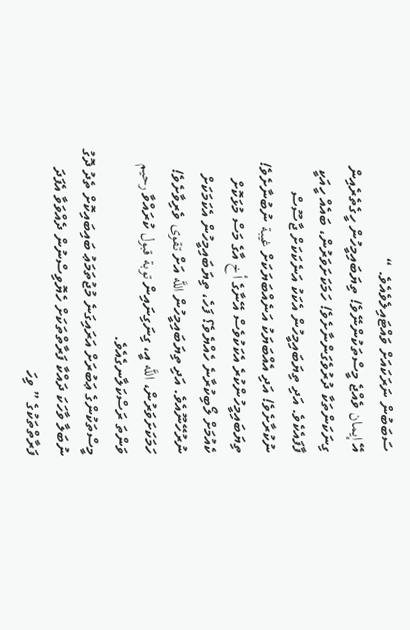ސަބަބުން ނަރަކައަށް ވައްޓައިލެވެއެވެ. “
އޭ إيمان ވެއްޖެ މީސްތަކުންނޭވެ! ތިޔަބައިމީހުން ހީގެތެރެއިން ގިނަކަންތަކާ ދުރުވެގަންނާށެވެ! ހަމަކަށަވަރުން، ބައެއް ހީއަކީ ފާފައެކެވެ. އަދި ތިޔަބައިމީހުން އެކަކު އަނެކަކަށް ޖާސޫސް ނުކުރާށެވެ! އަދި އެއްބަޔަކު އަނެއްބަޔަކަށް غيبة ނުބުނާށެވެ! ތިޔަބައިމީހުންކުރެ އެކަކުވެސް އޭނާގެ أخ އާގެ މަސް މުޅަކޮށް ކެއުމަށް ލޯބިކުރާނެ ހެއްޔެވެ؟ ފަހެ، ތިޔަބައިމީހުން އެކަމަކަށް ނުރުހޭނޫއެވެ. އަދި ތިޔަބައިމީހުން اللَّه އަށް تقوى ވެރިވާށެވެ! ހަމަކަށަވަރުން، اللَّه އީ، ގިނަގިނައިން توبة قبول ކުރައްވާ رحيم ވަންތަ ރަސްކަލާނގެއެވެ.
މީސްތަކުންގެ ޢަބުރަށް އަރައިގަނެ މުޖުތަމަޢު ބައިބައިކޮށް ތެދު ދޮގު ނުބަލާ ވާހަކަ ދައްކާ ފަރާތްތަކަށް ހެޔޮވިސްނުން ދެއްވަވާ އެފަދަ ފަރާތްތަކުގެ ” ވިހަ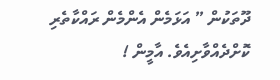ދޫތަކުން ” އަޅަމެން އެންމެން ރައްކާތެރި ކޮށްދެއްވާށިއެވެ. އާމީން !